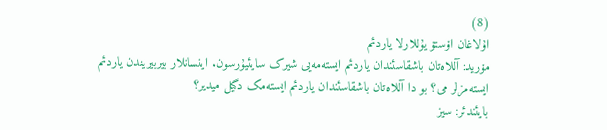(8)
اۇلاغان اۆستۆ یۇللارلا یاردئم
مۆرید: آللاەتان باشقاسئندان یاردئم ایستەمەیی شیرک سایئیۇرسون. اینسانلار بیربیریندن یاردئم ایستەمزلر می؟ بو دا آللاەتان باشقاسئندان یاردئم ایستەمک دگیل میدیر؟
بایئندئر: سیز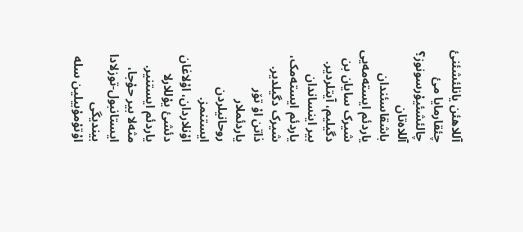آللاهئن یانلئشئنئ چئقارمایا مئ چالئشئیۇرسونوز؟ آللاەتان باشقاسئندان یاردئم ایستەمەیی شیرک سایان بن دگیلیم، آیتلردیر. بیر اینساندان یاردئم ایستەمک، شیرک دگیلدیر. ذاتن اۇ تۆر یاردئملار روحانیلردن ایستنمز. اۇنلاردان، اۇلاغان دئشئ یۇللارلا یاردئم ایستنیر.
مثەلا بیر حۇجا، ایستانبول-توزلادا بیندیگی اۇتۇمۇبیلین سلە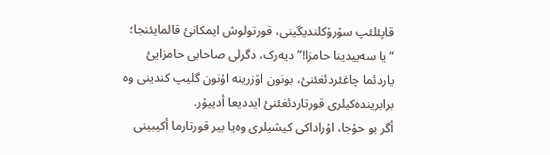قاپئلئپ سۆرۆکلندیگینی، قورتولوش ایمکانئ قالمایئنجا؛ “یا سەییدینا حامزا!” دیەرک، دگرلی صاحابی حامزایئ یاردئما چاغئردئغئنئ، بونون اۆزرینە اۇنون گلیپ کندینی وە برابریندەکیلری قورتاردئغئنئ ایددیعا أدییۇر.
أگر بو حۇجا، اۇراداکی کیشیلری وەیا بیر قورتارما أکیبینی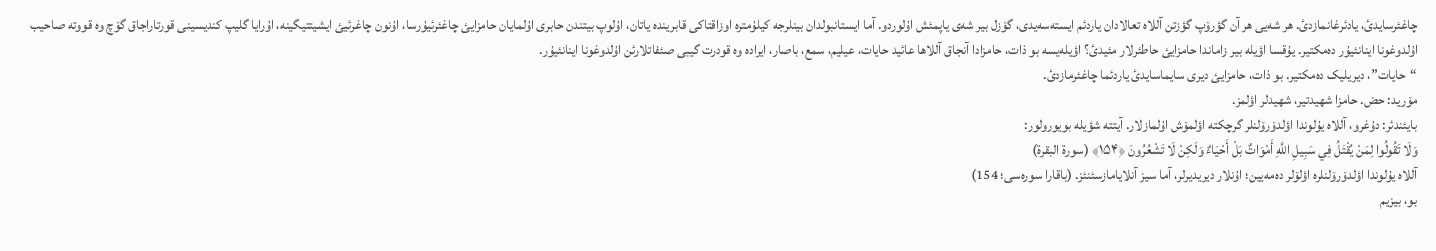چاغئرسایدئ، یادئرغانمازدئ. هر شەیی هر آن گؤرۆپ گؤزتن آللاە تعالادان یاردئم ایستەسەیدی، گۆزل بیر شەی یاپمئش اۇلوردو. آما ایستانبولدان بینلرجە کیلۇمترە اوزاقتاکی قابریندە یاتان، اۇلوپ بیتندن حابری اۇلمایان حامزایئ چاغئرئیۇرسا، اۇنون چاغرئیئ ایشیتتیگینە، اۇرایا گلیپ کندیسینی قورتاراجاق گۆچ وە قووتە صاحیب اۇلدوغونا اینانئیۇر دەمکتیر. یۇقسا اؤیلە بیر زاماندا حامزایئ حاطئرلار مئیدئ؟ اؤیلەیسە بو ذات، حامزادا آنجاق آللاها عائید حایات، عیلیم، سمع، باصار، ایرادە وە قودرت گیبی صئفاتلارئن اۇلدوغونا اینانئیۇر.
“حایات”، دیریلیک دەمکتیر. بو ذات، حامزایئ دیری سایماسایدئ یاردئما چاغئرمازدئ.
مۆرید: حض. حامزا شهیدتیر، شهیدلر اؤلمز.
بایئندئر: دۇغرو، آللاە یۇلوندا اؤلدۆرۆلنلر گرچکتە اؤلمۆش اۇلمازلار. آیتتە شؤیلە بویورولور:
وَلَا تَقُولُوا لِمَنْ يُقْتَلُ فِي سَبِيلِ اللَّهِ أَمْوَاتٌ بَلْ أَحْيَاءٌ وَلَكِنْ لَا تَشْعُرُونَ ﴿۱۵۴﴾ (سورة البقرة)
آللاە یۇلوندا اؤلدۆرۆلنلرە اؤلۆلر دەمەیین؛ اۇنلار دیریدیرلر، آما سیز آنلایامازسئنئز. (باقارا سورەسی؛ 154)
بو، بیزیم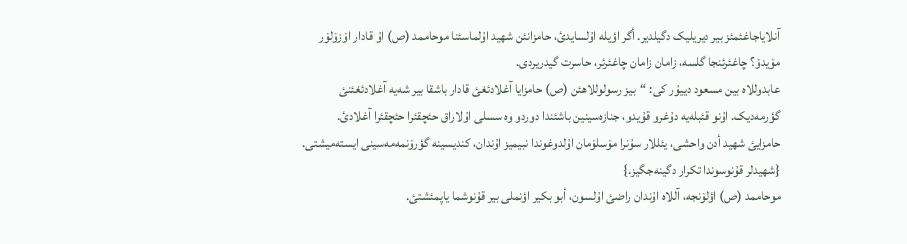آنلایاجاغئمئز بیر دیریلیک دگیلدیر. أگر اؤیلە اۇلسایدئ، حامزانئن شهید اۇلماسئنا موحاممد (ص) اۇ قادار اۆزۆلۆر مۆیدۆ؟ چاغئرئنجا گلسە، زامان زامان چاغئرئر، حاسرت گیدریردی.
عابدوللاە بین مسعود دییۇر کی: “بیز رسولوللاهئن (ص) حامزایا آغلادئغئ قادار باشقا بیر شەیە آغلادئغئنئ گؤرمەدیک. اۇنو قئبلەیە دۇغرو قۇیدو، جنازەسینین باشئندا دوردو وە سسلی اۇلاراق حئچقئرا حئچقئرا آغلادئ.
حامزایئ شهید أدن واحشی، یئللار سۇنرا مۆسلۆمان اۇلدوغوندا نبیمیز اۇندان، کندیسینە گؤرۆنمەمەسینی ایستەمیشتی.
{شهیدلر قۇنوسوندا تکرار دگینەجگیز.}
موحاممد (ص) اؤلۆنجە، آللاە اۇندان راضئ اۇلسون، أبو بکیر اؤنملی بیر قۇنوشما یاپمئشتئ.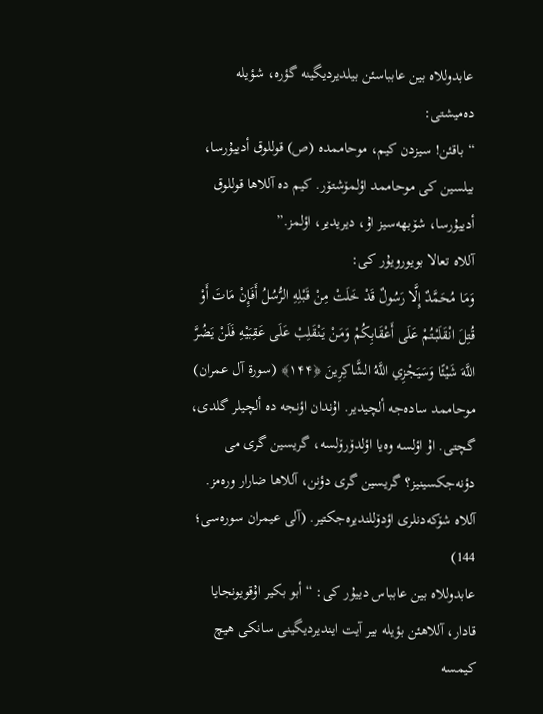عابدوللاە بین عابباسئن بیلدیردیگینە گؤرە، شؤیلە دەمیشتی:
“باقئن! سیزدن کیم، موحاممدە (ص) قوللوق أدییۇرسا، بیلسین کی موحاممد اؤلمۆشتۆر. کیم دە آللاها قوللوق أدییۇرسا، شۆبهەسیز اۇ، دیریدیر، اؤلمز.”
آللاە تعالا بویورویۇر کی:
وَمَا مُحَمَّدٌ إِلَّا رَسُولٌ قَدْ خَلَتْ مِنْ قَبْلِهِ الرُّسُلُ أَفَإِنْ مَاتَ أَوْ قُتِلَ انْقَلَبْتُمْ عَلَى أَعْقَابِكُمْ وَمَنْ يَنْقَلِبْ عَلَى عَقِبَيْهِ فَلَنْ يَضُرَّ اللَّهَ شَيْئًا وَسَيَجْزِي اللَّهُ الشَّاكِرِينَ ﴿۱۴۴﴾ (سورة آل عمران)
موحاممد سادەجە ألچیدیر. اۇندان اؤنجە دە ألچیلر گلدی، گچتی. اۇ اؤلسە وەیا اؤلدۆرۆلسە، گریسین گری می دؤنەجکسینیز؟ گریسین گری دؤنن، آللاها ضارار ورەمز. آللاە شۆکەدنلری اؤدۆللندیرەجکتیر. (آلی عیمران سورەسی؛ 144)
عابدوللاە بین عابباس دییۇر کی: “أبو بکیر اۇقویونجایا قادار، آللاهئن بؤیلە بیر آیت ایندیردیگینی سانکی هیچ کیمسە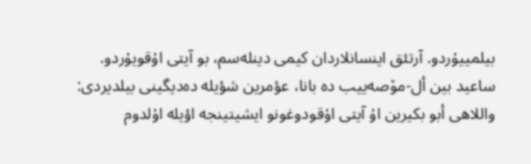بیلمییۇردو. آرتئق اینسانلاردان کیمی دینلەسم، بو آیتی اۇقویۇردو. ساعید بین أل-مۆصەییب دە بانا، عؤمرین شؤیلە دەدیگینی بیلدیردی:
واللاهی أبو بکیرین اۇ آیتی اۇقودوغونو ایشیتینجە اؤیلە اۇلدوم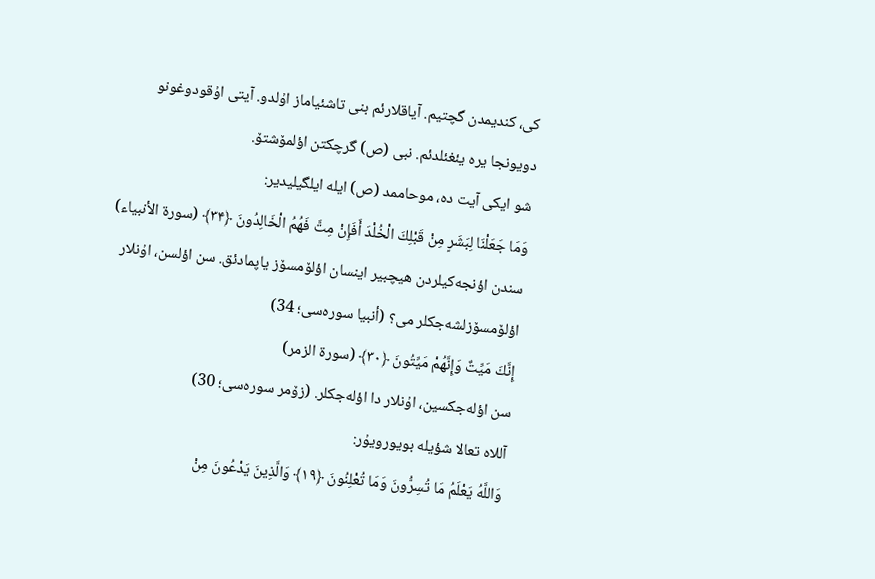کی، کندیمدن گچتیم. آیاقلارئم بنی تاشئیاماز اۇلدو. آیتی اۇقودوغونو دویونجا یرە یئغئلدئم. نبی (ص) گرچکتن اؤلمۆشتۆ.
شو ایکی آیت دە، موحاممد (ص) ایلە ایلگیلیدیر:
وَمَا جَعَلْنَا لِبَشَرٍ مِنْ قَبْلِكَ الْخُلْدَ أَفَإِنْ مِتَّ فَهُمُ الْخَالِدُونَ ﴿۳۴﴾ (سورة الأنبیاء)
سندن اؤنجەکیلردن هیچبیر اینسان اؤلۆمسۆز یاپمادئق. سن اؤلسن، اۇنلار اؤلۆمسۆزلشەجکلر می؟ (أنبیا سورەسی؛ 34)
إِنَّكَ مَيِّتٌ وَإِنَّهُمْ مَيِّتُونَ ﴿۳۰﴾ (سورة الزمر)
سن اؤلەجکسین، اۇنلار دا اؤلەجکلر. (زۆمر سورەسی؛ 30)
آللاە تعالا شؤیلە بویورویۇر:
وَاللَّهُ يَعْلَمُ مَا تُسِرُّونَ وَمَا تُعْلِنُونَ ﴿۱۹﴾ وَالَّذِينَ يَدْعُونَ مِنْ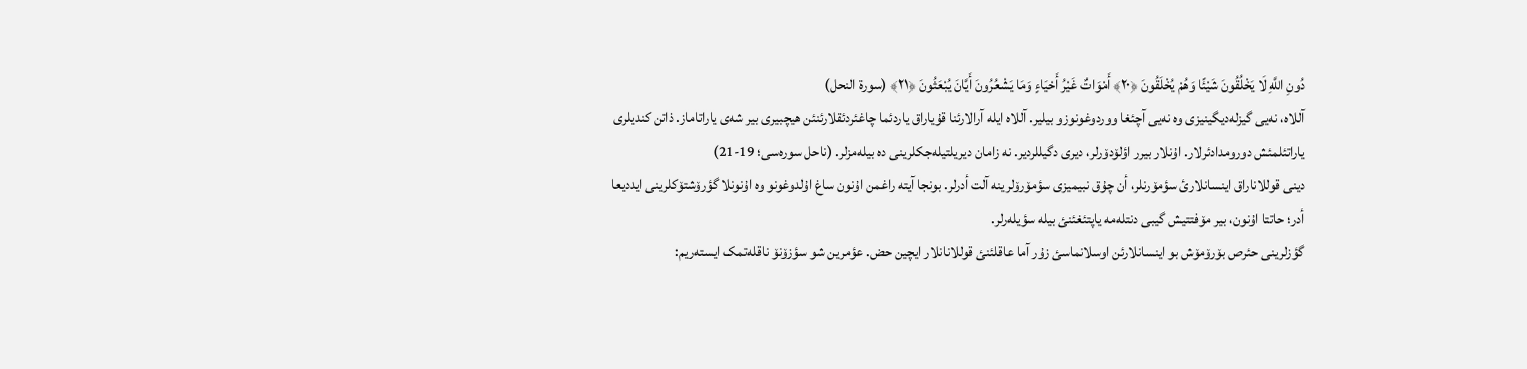دُونِ اللَّهِ لَا يَخْلُقُونَ شَيْئًا وَهُمْ يُخْلَقُونَ ﴿۲۰﴾ أَمْوَاتٌ غَيْرُ أَحْيَاءٍ وَمَا يَشْعُرُونَ أَيَّانَ يُبْعَثُونَ ﴿۲۱﴾ (سورة النحل)
آللاە، نەیی گیزلەدیگینیزی وە نەیی آچئغا ووردوغونوزو بیلیر. آللاە ایلە آرالارئنا قۇیاراق یاردئما چاغئردئقلارئنئن هیچبیری بیر شەی یاراتاماز. ذاتن کندیلری یاراتئلمئش دورومدادئرلار. اۇنلار بیرر اؤلۆدۆرلر، دیری دگیللردیر. نە زامان دیریلتیلەجکلرینی دە بیلەمزلر. (ناحل سورەسی؛ 19-21)
دینی قوللاناراق اینسانلارئ سؤمۆرنلر، أن چۇق نبیمیزی سؤمۆرۆلرینە آلت أدرلر. بونجا آیتە راغمن اۇنون ساغ اۇلدوغونو وە اۇنونلا گؤرۆشتۆکلرینی ایددیعا أدر؛ حاتتا اۇنون، بیر مۆفتتیش گیبی دنتلەمە یاپتئغئنئ بیلە سؤیلەرلر.
گؤزلرینی حئرص بۆرۆمۆش بو اینسانلارئن اوسلانماسئ زۇر آما عاقلئنئ قوللانانلار ایچین حض. عؤمرین شو سؤزۆنۆ ناقلەتمک ایستەریم: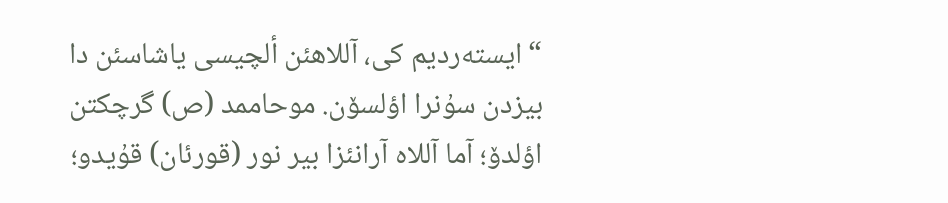“ایستەردیم کی، آللاهئن ألچیسی یاشاسئن دا بیزدن سۇنرا اؤلسۆن. موحاممد (ص) گرچکتن اؤلدۆ؛ آما آللاە آرانئزا بیر نور (قورئان) قۇیدو؛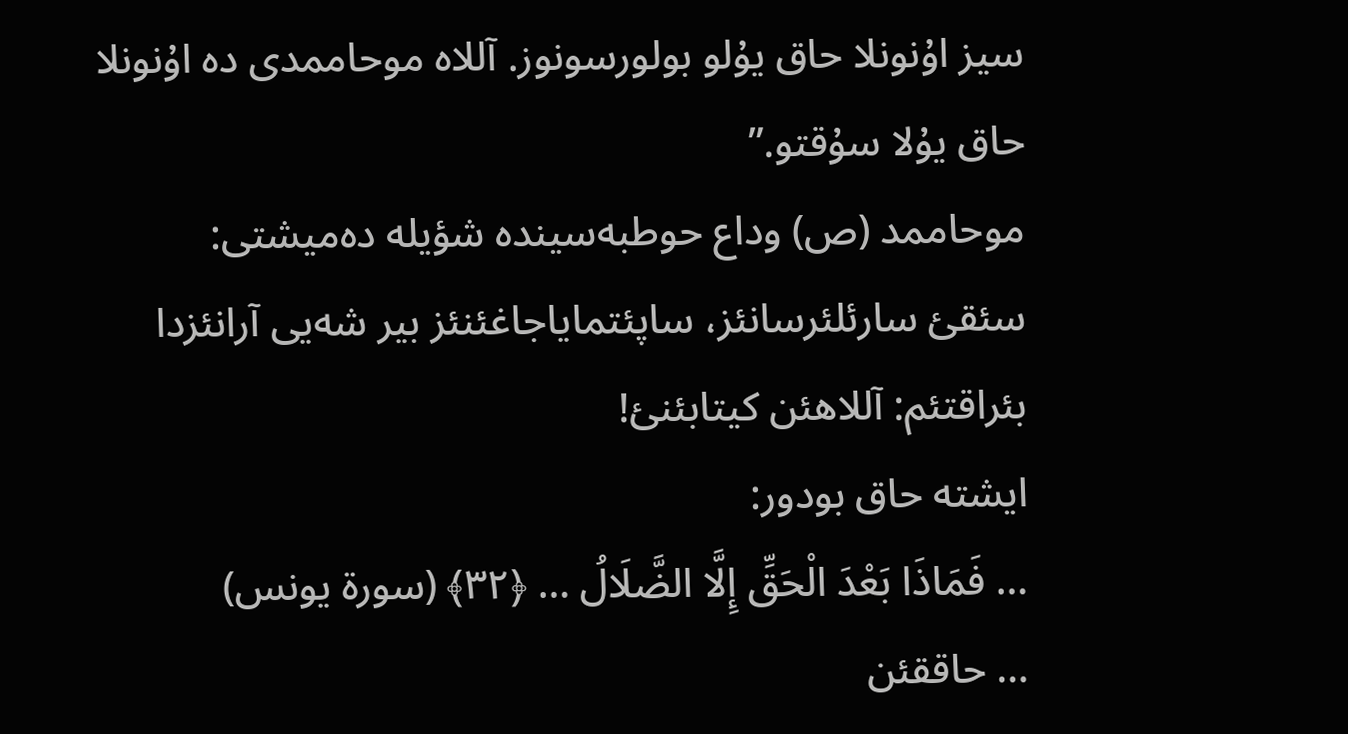سیز اۇنونلا حاق یۇلو بولورسونوز. آللاە موحاممدی دە اۇنونلا حاق یۇلا سۇقتو.”
موحاممد (ص) وداع حوطبەسیندە شؤیلە دەمیشتی:
سئقئ سارئلئرسانئز، ساپئتمایاجاغئنئز بیر شەیی آرانئزدا بئراقتئم: آللاهئن کیتابئنئ!
ایشتە حاق بودور:
… فَمَاذَا بَعْدَ الْحَقِّ إِلَّا الضَّلَالُ … ﴿۳۲﴾ (سورة یونس)
… حاققئن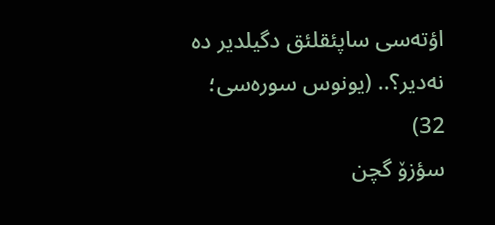اؤتەسی ساپئقلئق دگیلدیر دە نەدیر؟.. (یونوس سورەسی؛ 32)
سؤزۆ گچن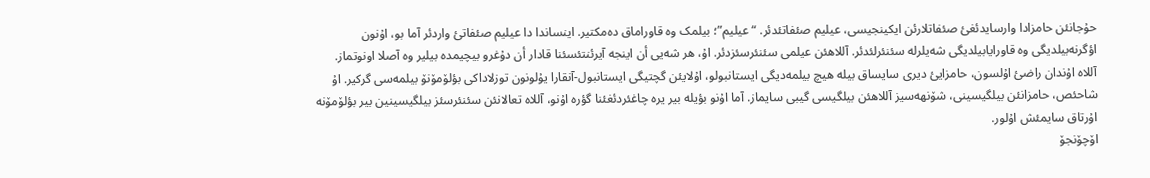حۇجانئن حامزادا وارسایدئغئ صئفاتلارئن ایکینجیسی، عیلیم صئفاتئدئر. “عیلیم”؛ بیلمک وە قاوراماق دەمکتیر. اینساندا دا عیلیم صئفاتئ واردئر آما بو، اۇنون اؤگرنەبیلدیگی وە قاورایابیلدیگی شەیلرلە سئنئرلئدئر. آللاهئن عیلمی سئنئرسئزدئر. اۇ، هر شەیی أن اینجە آیرئنتئسئنا قادار أن دۇغرو بیچیمدە بیلیر وە آصلا اونوتماز.
آللاە اۇندان راضئ اۇلسون، حامزایئ دیری سایساق بیلە هیچ بیلمەدیگی ایستانبولو، اۇلایئن گچتیگی ایستانبول-آنقارا یۇلونون توزلاداکی بؤلۆمۆنۆ بیلمەسی گرکیر. اۇ شاحئص، حامزانئن بیلگیسینی، شۆنهەسیز آللاهئن بیلگیسی گیبی سایماز. آما اۇنو بؤیلە بیر یرە چاغئردئغئنا گؤرە اۇنو، آللاە تعالانئن سئنئرسئز بیلگیسینین بیر بؤلۆمۆنە اۇرتاق سایمئش اۇلور.
اۆچۆنجۆ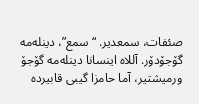صئفات، سمعدیر. “سمع”، دینلەمە گۆجۆدۆر. آللاە اینسانا دینلەمە گۆجۆ ورمیشتیر، آما حامزا گیبی قابیردە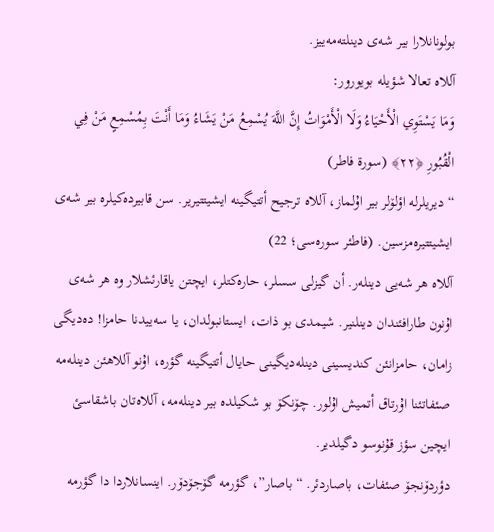بولونانلارا بیر شەی دینلتەمەییز.
آللاە تعالا شؤیلە بویورور:
وَمَا يَسْتَوِي الْأَحْيَاءُ وَلَا الْأَمْوَاتُ إِنَّ اللَّهَ يُسْمِعُ مَنْ يَشَاءُ وَمَا أَنْتَ بِمُسْمِعٍ مَنْ فِي الْقُبُورِ ﴿۲۲﴾ (سورة فاطر)
“دیریلرلە اؤلۆلر بیر اۇلماز، آللاە ترجیح أتتیگینە ایشیتتیریر. سن قابیردەکیلرە بیر شەی ایشیتتیرەمزسین. (فاطئر سورەسی؛ 22)
آللاە هر شەیی دینلەر. أن گیزلی سسلر، حارەکتلر، ایچتن یاقارئشلار وە هر شەی اۇنون طارافئندان دینلنیر. شیمدی بو ذات، ایستانبولدان، یا سەییدنا حامزا! دەدیگی زامان، حامزانئن کندیسینی دینلەدیگینی حایال أتتیگینە گؤرە، اۇنو آللاهئن دینلەمە صئفاتئنا اۇرتاق أتمیش اۇلور. چۆنکۆ بو شکیلدە بیر دینلەمە، آللاەتان باشقاسئ ایچین سؤز قۇنوسو دگیلدیر.
دؤردۆنجۆ صئفات، باصاردئر. “باصار”، گؤرمە گۆجۆدۆر. اینسانلاردا دا گؤرمە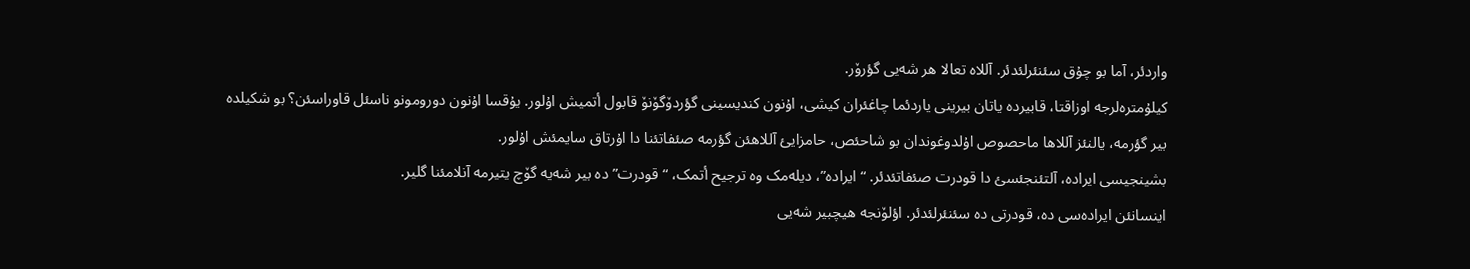واردئر، آما بو چۇق سئنئرلئدئر. آللاە تعالا هر شەیی گؤرۆر.
کیلۇمترەلرجە اوزاقتا، قابیردە یاتان بیرینی یاردئما چاغئران کیشی، اۇنون کندیسینی گؤردۆگۆنۆ قابول أتمیش اۇلور. یۇقسا اۇنون دورومونو ناسئل قاوراسئن؟ بو شکیلدە بیر گؤرمە، یالنئز آللاها ماحصوص اۇلدوغوندان بو شاحئص، حامزایئ آللاهئن گؤرمە صئفاتئنا دا اۇرتاق سایمئش اۇلور.
بشینجیسی ایرادە، آلتئنجئسئ دا قودرت صئفاتئدئر. “ایرادە”، دیلەمک وە ترجیح أتمک، “قودرت” دە بیر شەیە گۆچ یتیرمە آنلامئنا گلیر.
اینسانئن ایرادەسی دە، قودرتی دە سئنئرلئدئر. اؤلۆنجە هیچبیر شەیی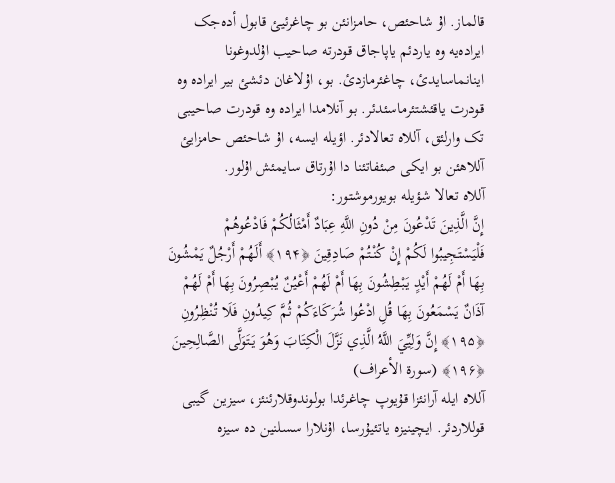قالماز. اۇ شاحئص، حامزانئن بو چاغرئیئ قابول أدەجک ایرادەیە وە یاردئم یاپاجاق قودرتە صاحیب اۇلدوغونا اینانماسایدئ، چاغئرمازدئ. بو، اۇلاغان دئشئ بیر ایرادە وە قودرت یاقئشتئرماسئدئر. بو آنلامدا ایرادە وە قودرت صاحیبی تک وارلئق، آللاە تعالادئر. اؤیلە ایسە، اۇ شاحئص حامزایئ آللاهئن بو ایکی صئفاتئنا دا اۇرتاق سایمئش اۇلور.
آللاە تعالا شؤیلە بویورموشتور:
إِنَّ الَّذِينَ تَدْعُونَ مِنْ دُونِ اللَّهِ عِبَادٌ أَمْثَالُكُمْ فَادْعُوهُمْ فَلْيَسْتَجِيبُوا لَكُمْ إِنْ كُنْتُمْ صَادِقِينَ ﴿۱۹۴﴾ أَلَهُمْ أَرْجُلٌ يَمْشُونَ بِهَا أَمْ لَهُمْ أَيْدٍ يَبْطِشُونَ بِهَا أَمْ لَهُمْ أَعْيُنٌ يُبْصِرُونَ بِهَا أَمْ لَهُمْ آذَانٌ يَسْمَعُونَ بِهَا قُلِ ادْعُوا شُرَكَاءَكُمْ ثُمَّ كِيدُونِ فَلَا تُنْظِرُونِ ﴿۱۹۵﴾ إِنَّ وَلِيِّيَ اللَّهُ الَّذِي نَزَّلَ الْكِتَابَ وَهُوَ يَتَوَلَّى الصَّالِحِينَ ﴿۱۹۶﴾ (سورة الأعراف)
آللاە ایلە آرانئزا قۇیوپ چاغرئدا بولوندوقلارئنئز، سیزین گیبی قوللاردئر. ایچینیزە یاتئیۇرسا، اۇنلارا سسلنین دە سیزە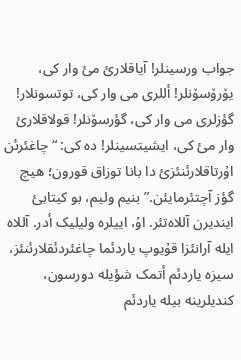جواب ورسینلر! آیاقلارئ مئ وار کی، یۆرۆسۆنلر! أللری می وار کی، توتسونلار! گؤزلری می وار کی، گؤرسۆنلر! قولاقلارئ وار مئ کی، ایشیتسینلر! دە کی: “چاغئرئن اۇرتاقلارئنئزئ دا بانا توزاق قورون؛ هیچ گؤز آچتئرمایئن.” بنیم ولیم، بو کیتابئ ایندیرن آللاەتئر. اۇ، اییلرە ولیلیک أدر. آللاە ایلە آرانئزا قۇیوپ یاردئما چاغئردئقلارئنئز، سیزە یاردئم أتمک شؤیلە دورسون، کندیلرینە بیلە یاردئم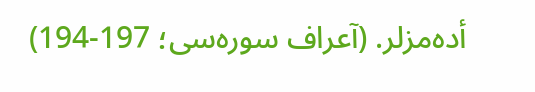أدەمزلر. (آعراف سورەسی؛ 197-194)